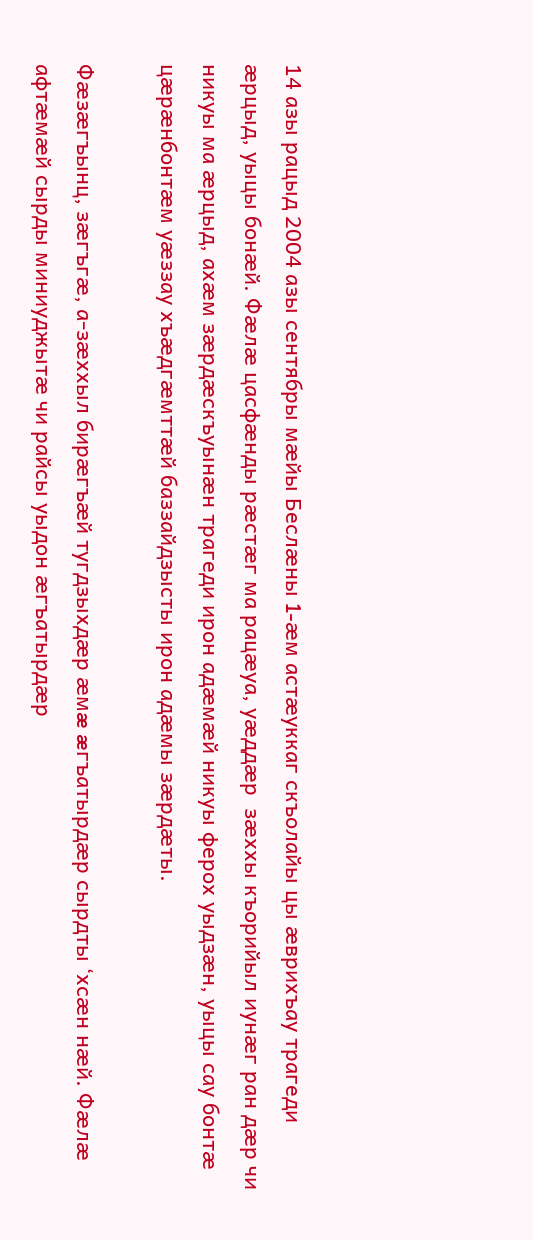14 азы рацыд 2004 азы сентябры мæйы Беслæны 1-æм астæуккаг скъолайы цы æврихъау трагеди æрцыд, уыцы бонæй. Фæлæ цасфæнды рæстæг ма рацæуа, уæддæр  зæххы къорийыл иунæг ран дæр чи никуы ма æрцыд, ахæм зæрдæскъуынæн трагеди ирон адæмæй никуы ферох уыдзæн, уыцы сау бонтæ цæрæнбонтæм уæззау хъæдгæмттæй баззайдзысты ирон адæмы зæрдæты.

Фæзæгъынц, зæгъгæ, а-зæххыл бирæгъæй тугдзыхдæр æмæ æгъатырдæр сырдты ‘хсæн нæй. Фæлæ афтæмæй сырды миниуджытæ чи райсы уыдон æгъатырдæр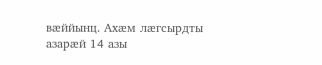вæййынц. Ахæм лæгсырдты азарæй 14 азы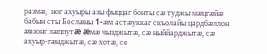размæ,  ног ахуыры азы фыццаг бонты сæ туджы мæцгæйæ бабын сты Беслæны 1-æм астæуккаг скъолайы цардбæллон æвзонг лæппутæ æмæ чызджытæ, сæ ныййарджытæ, сæ ахуыр-гæнджытæ, сæ хотæ, се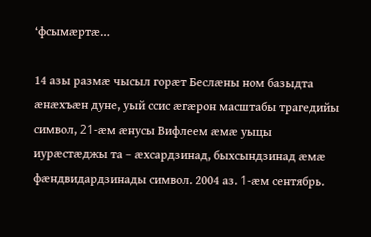‘фсымæртæ…

14 азы размæ чысыл горæт Беслæны ном базыдта æнæхъæн дуне, уый ссис æгæрон масштабы трагедийы символ, 21-æм æнусы Вифлеем æмæ уыцы иурæстæджы та – æхсардзинад, быхсындзинад æмæ фæндвидардзинады символ. 2004 аз. 1-æм сентябрь.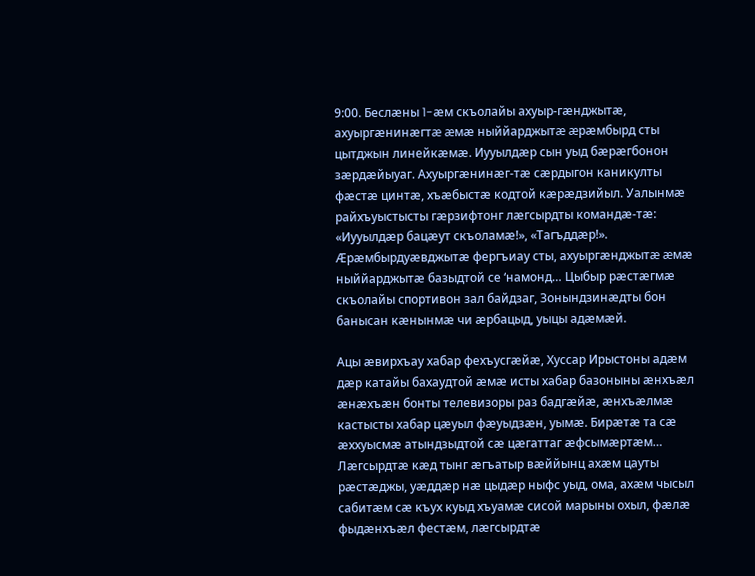9:00. Беслæны 1-æм скъолайы ахуыр-гæнджытæ, ахуыргæнинæгтæ æмæ ныййарджытæ æрæмбырд сты цытджын линейкæмæ. Иууылдæр сын уыд бæрæгбонон зæрдæйыуаг. Ахуыргæнинæг-тæ сæрдыгон каникулты фæстæ цинтæ, хъæбыстæ кодтой кæрæдзийыл. Уалынмæ райхъуыстысты гæрзифтонг лæгсырдты командæ-тæ: «Иууылдæр бацæут скъоламæ!», «Тагъддæр!». Æрæмбырдуæвджытæ фергъиау сты, ахуыргæнджытæ æмæ ныййарджытæ базыдтой се ‘намонд… Цыбыр рæстæгмæ скъолайы спортивон зал байдзаг, Зонындзинæдты бон банысан кæнынмæ чи æрбацыд, уыцы адæмæй.

Ацы æвирхъау хабар фехъусгæйæ, Хуссар Ирыстоны адæм дæр катайы бахаудтой æмæ исты хабар базоныны æнхъæл æнæхъæн бонты телевизоры раз бадгæйæ, æнхъæлмæ кастысты хабар цæуыл фæуыдзæн, уымæ. Бирæтæ та сæ æххуысмæ атындзыдтой сæ цæгаттаг æфсымæртæм… Лæгсырдтæ кæд тынг æгъатыр вæййынц ахæм цауты рæстæджы, уæддæр нæ цыдæр ныфс уыд, ома, ахæм чысыл сабитæм сæ къух куыд хъуамæ сисой марыны охыл, фæлæ фыдæнхъæл фестæм, лæгсырдтæ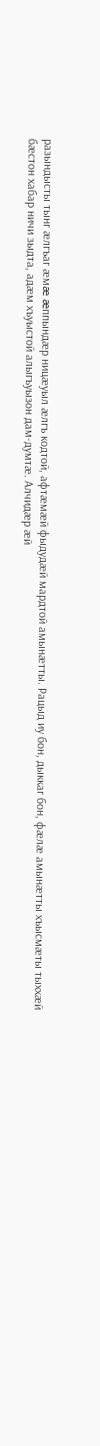разындысты тынг æлгъаг æмæ æппындæр ницæуыл æлгъ кодтой, афтæмæй фыдудæй мардтой амынæтты. Рацыд иу бон, дыккаг бон, фæлæ амынæтты хъысмæты тыххæй бæстон хабар ничи зыдта, адæм хъуыстой алыгъуызон дам-думтæ. Алчидæр æй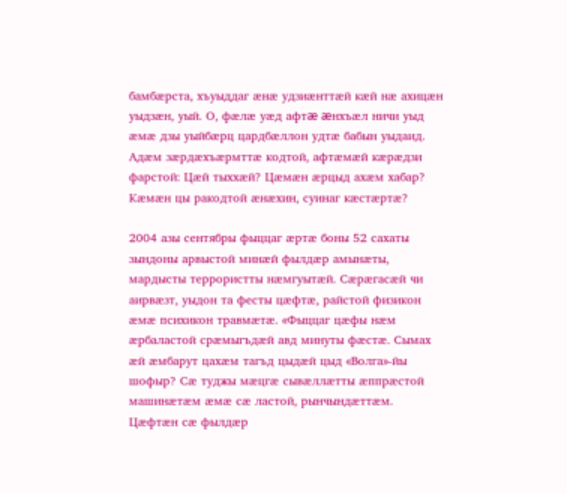бамбæрста, хъуыддаг æнæ удзиæнттæй кæй нæ ахицæн уыдзæн, уый. О, фæлæ уæд афтæ æнхъæл ничи уыд æмæ дзы уыйбæрц цардбæллон удтæ бабын уыдаид. Адæм зæрдæхъæрмттæ кодтой, афтæмæй кæрæдзи фарстой: Цæй тыххæй? Цæмæн æрцыд ахæм хабар? Кæмæн цы ракодтой æнæхин, суинаг кæстæртæ?

2004 азы сентябры фыццаг æртæ боны 52 сахаты зындоны арвыстой минæй фылдæр амынæты, мардысты террористты нæмгуытæй. Сæрæгасæй чи аирвæзт, уыдон та фесты цæфтæ, райстой физикон æмæ психикон травмæтæ. «Фыццаг цæфы нæм æрбаластой срæмыгъдæй авд минуты фæстæ. Сымах æй æмбарут цахæм тагъд цыдæй цыд «Волга»-йы шофыр? Сæ туджы мæцгæ сывæллæтты æппрæстой машинæтæм æмæ сæ ластой, рынчындæттæм. Цæфтæн сæ фылдæр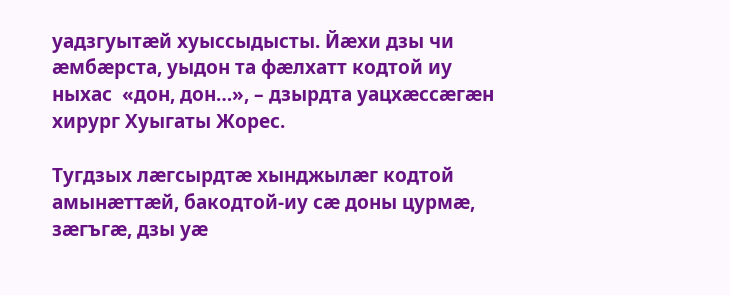уадзгуытæй хуыссыдысты. Йæхи дзы чи æмбæрста, уыдон та фæлхатт кодтой иу ныхас  «дон, дон…», – дзырдта уацхæссæгæн хирург Хуыгаты Жорес.

Тугдзых лæгсырдтæ хынджылæг кодтой амынæттæй, бакодтой-иу сæ доны цурмæ, зæгъгæ, дзы уæ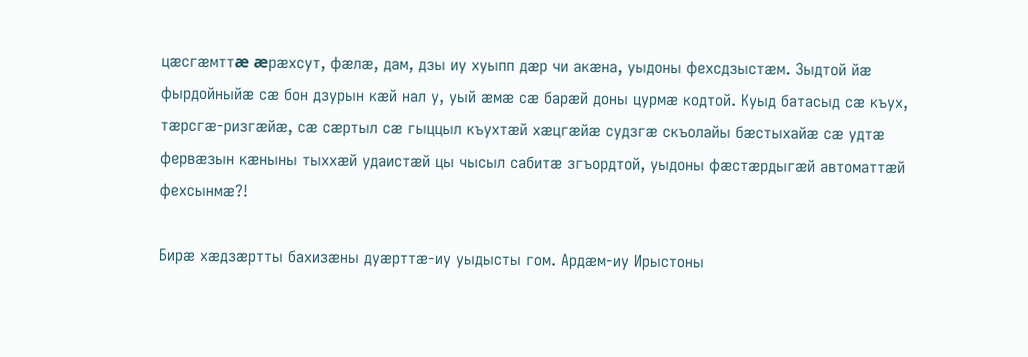цæсгæмттæ æрæхсут, фæлæ, дам, дзы иу хуыпп дæр чи акæна, уыдоны фехсдзыстæм. Зыдтой йæ фырдойныйæ сæ бон дзурын кæй нал у, уый æмæ сæ барæй доны цурмæ кодтой. Куыд батасыд сæ къух, тæрсгæ-ризгæйæ, сæ сæртыл сæ гыццыл къухтæй хæцгæйæ судзгæ скъолайы бæстыхайæ сæ удтæ фервæзын кæныны тыххæй удаистæй цы чысыл сабитæ згъордтой, уыдоны фæстæрдыгæй автоматтæй фехсынмæ?!

Бирæ хæдзæртты бахизæны дуæрттæ-иу уыдысты гом. Ардæм-иу Ирыстоны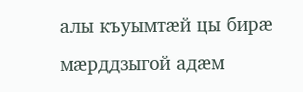алы къуымтæй цы бирæ мæрддзыгой адæм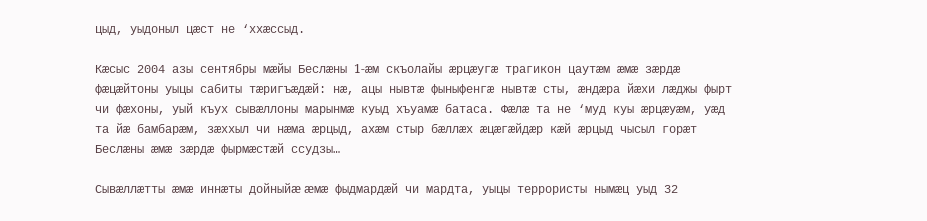цыд, уыдоныл цæст не ‘ххæссыд.

Кæсыс 2004 азы сентябры мæйы Беслæны 1-æм скъолайы æрцæугæ трагикон цаутæм æмæ зæрдæ фæцæйтоны уыцы сабиты тæригъæдæй: нæ, ацы нывтæ фыныфенгæ нывтæ сты, æндæра йæхи лæджы фырт чи фæхоны, уый къух сывæллоны марынмæ куыд хъуамæ батаса. Фæлæ та не ‘муд куы æрцæуæм, уæд та йæ бамбарæм, зæххыл чи нæма æрцыд, ахæм стыр бæллæх æцæгæйдæр кæй æрцыд чысыл горæт Беслæны æмæ зæрдæ фырмæстæй ссудзы…

Сывæллæтты æмæ иннæты дойныйæ æмæ фыдмардæй чи мардта, уыцы террористы нымæц уыд 32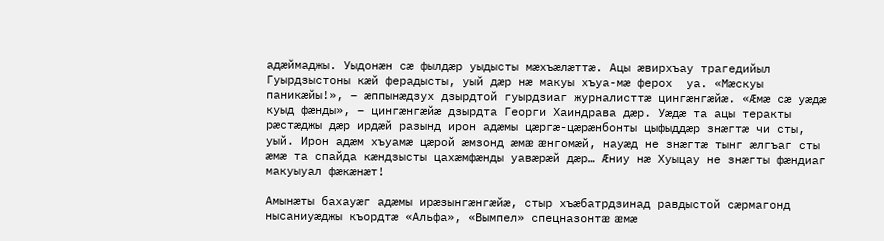адæймаджы. Уыдонæн сæ фылдæр уыдысты мæхъæлæттæ. Ацы æвирхъау трагедийыл Гуырдзыстоны кæй ферадысты, уый дæр нæ макуы хъуа-мæ ферох  уа. «Мæскуы паникæйы!», – æппынæдзух дзырдтой гуырдзиаг журналисттæ цингæнгæйæ. «Æмæ сæ уæдæ куыд фæнды», – цингæнгæйæ дзырдта Георги Хаиндрава дæр. Уæдæ та ацы теракты рæстæджы дæр ирдæй разынд ирон адæмы цæргæ-цæрæнбонты цыфыддæр знæгтæ чи сты, уый. Ирон адæм хъуамæ цæрой æмзонд æмæ æнгомæй, науæд не знæгтæ тынг æлгъаг сты æмæ та спайда кæндзысты цахæмфæнды уавæрæй дæр… Æниу нæ Хуыцау не знæгты фæндиаг макуыуал фæкæнæт!

Амынæты бахауæг адæмы ирæзынгæнгæйæ, стыр хъæбатрдзинад равдыстой сæрмагонд нысаниуæджы къордтæ «Альфа», «Вымпел» спецназонтæ æмæ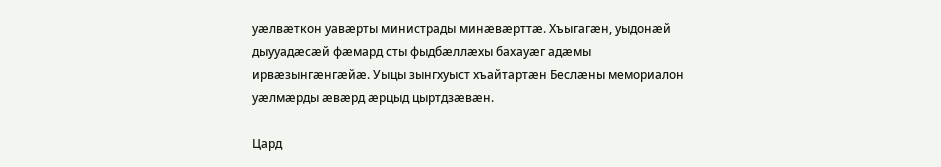уæлвæткон уавæрты министрады минæвæрттæ. Хъыгагæн, уыдонæй дыууадæсæй фæмард сты фыдбæллæхы бахауæг адæмы ирвæзынгæнгæйæ. Уыцы зынгхуыст хъайтартæн Беслæны мемориалон уæлмæрды æвæрд æрцыд цыртдзæвæн.

Цард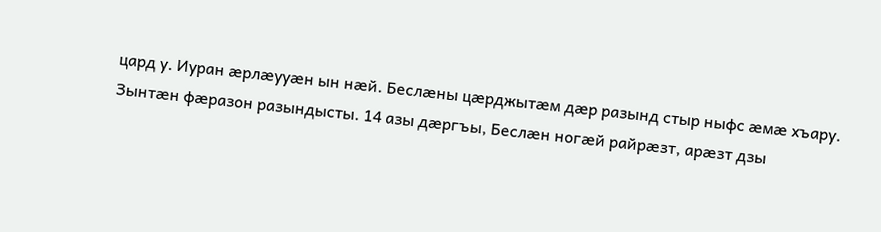цард у. Иуран æрлæууæн ын нæй. Беслæны цæрджытæм дæр разынд стыр ныфс æмæ хъару. Зынтæн фæразон разындысты. 14 азы дæргъы, Беслæн ногæй райрæзт, арæзт дзы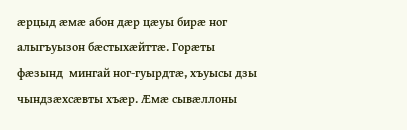æрцыд æмæ абон дæр цæуы бирæ ног алыгъуызон бæстыхæйттæ. Горæты фæзынд  мингай ног-гуырдтæ, хъуысы дзы чындзæхсæвты хъæр. Æмæ сывæллоны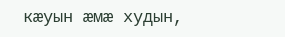кæуын æмæ худын,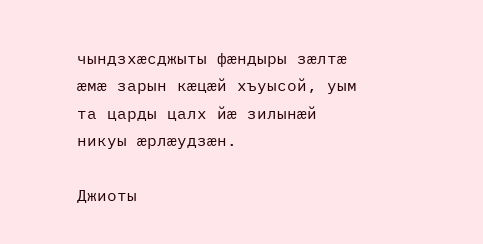чындзхæсджыты фæндыры зæлтæ æмæ зарын кæцæй хъуысой, уым та царды цалх йæ зилынæй никуы æрлæудзæн.

Джиоты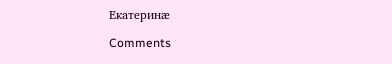Екатеринæ

Comments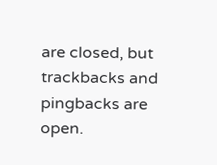are closed, but trackbacks and pingbacks are open.